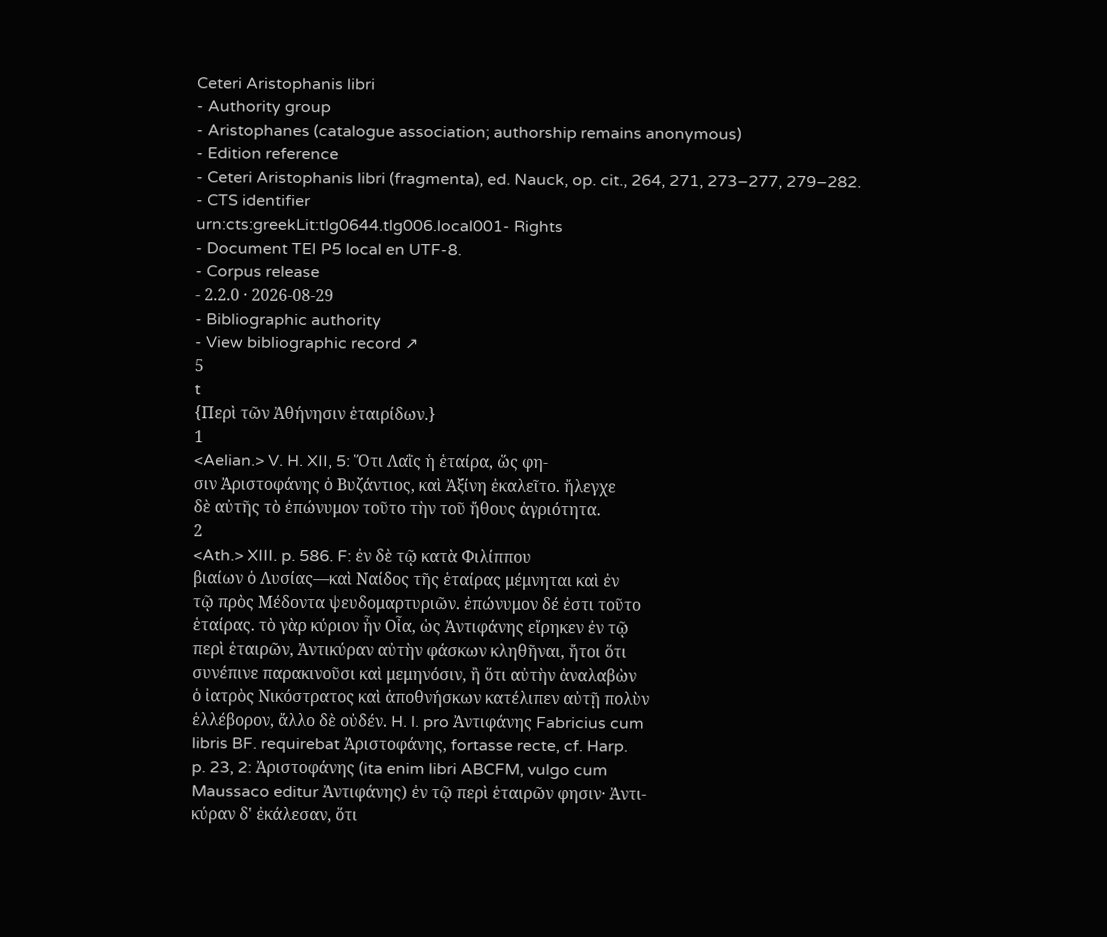Ceteri Aristophanis libri
- Authority group
- Aristophanes (catalogue association; authorship remains anonymous)
- Edition reference
- Ceteri Aristophanis libri (fragmenta), ed. Nauck, op. cit., 264, 271, 273–277, 279–282.
- CTS identifier
urn:cts:greekLit:tlg0644.tlg006.local001- Rights
- Document TEI P5 local en UTF-8.
- Corpus release
- 2.2.0 · 2026-08-29
- Bibliographic authority
- View bibliographic record ↗
5
t
{Περὶ τῶν Ἀθήνησιν ἑταιρίδων.}
1
<Aelian.> V. H. XII, 5: Ὅτι Λαῒς ἡ ἑταίρα, ὥς φη-
σιν Ἀριστοφάνης ὁ Βυζάντιος, καὶ Ἀξίνη ἐκαλεῖτο. ἤλεγχε
δὲ αὐτῆς τὸ ἐπώνυμον τοῦτο τὴν τοῦ ἤθους ἀγριότητα.
2
<Ath.> XIII. p. 586. F: ἐν δὲ τῷ κατὰ Φιλίππου
βιαίων ὁ Λυσίας—καὶ Ναίδος τῆς ἑταίρας μέμνηται καὶ ἐν
τῷ πρὸς Μέδοντα ψευδομαρτυριῶν. ἐπώνυμον δέ ἐστι τοῦτο
ἑταίρας. τὸ γὰρ κύριον ἦν Οἶα, ὡς Ἀντιφάνης εἴρηκεν ἐν τῷ
περὶ ἑταιρῶν, Ἀντικύραν αὐτὴν φάσκων κληθῆναι, ἤτοι ὅτι
συνέπινε παρακινοῦσι καὶ μεμηνόσιν, ἢ ὅτι αὐτὴν ἀναλαβὼν
ὁ ἰατρὸς Νικόστρατος καὶ ἀποθνήσκων κατέλιπεν αὐτῇ πολὺν
ἑλλέβορον, ἄλλο δὲ οὐδέν. H. l. pro Ἀντιφάνης Fabricius cum
libris BF. requirebat Ἀριστοφάνης, fortasse recte, cf. Harp.
p. 23, 2: Ἀριστοφάνης (ita enim libri ABCFM, vulgo cum
Maussaco editur Ἀντιφάνης) ἐν τῷ περὶ ἑταιρῶν φησιν· Ἀντι-
κύραν δ' ἐκάλεσαν, ὅτι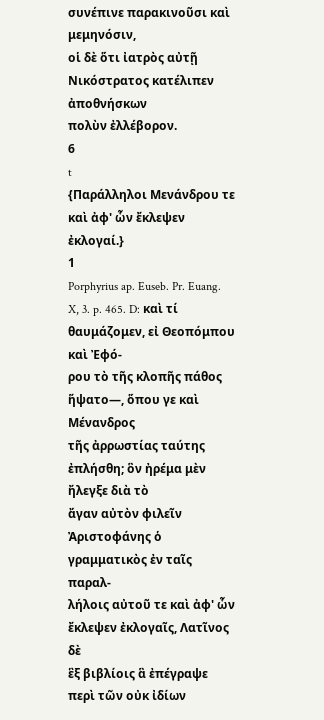συνέπινε παρακινοῦσι καὶ μεμηνόσιν,
οἱ δὲ ὅτι ἰατρὸς αὐτῇ Νικόστρατος κατέλιπεν ἀποθνήσκων
πολὺν ἐλλέβορον.
6
t
{Παράλληλοι Μενάνδρου τε καὶ ἀφ' ὧν ἔκλεψεν ἐκλογαί.}
1
Porphyrius ap. Euseb. Pr. Euang.
X, 3. p. 465. D: καὶ τί θαυμάζομεν, εἰ Θεοπόμπου καὶ Ἐφό-
ρου τὸ τῆς κλοπῆς πάθος ἥψατο—, ὅπου γε καὶ Μένανδρος
τῆς ἀρρωστίας ταύτης ἐπλήσθη; ὃν ἠρέμα μὲν ἤλεγξε διὰ τὸ
ἄγαν αὐτὸν φιλεῖν Ἀριστοφάνης ὁ γραμματικὸς ἐν ταῖς παραλ-
λήλοις αὐτοῦ τε καὶ ἀφ' ὧν ἔκλεψεν ἐκλογαῖς, Λατῖνος δὲ
ἓξ βιβλίοις ἃ ἐπέγραψε περὶ τῶν οὐκ ἰδίων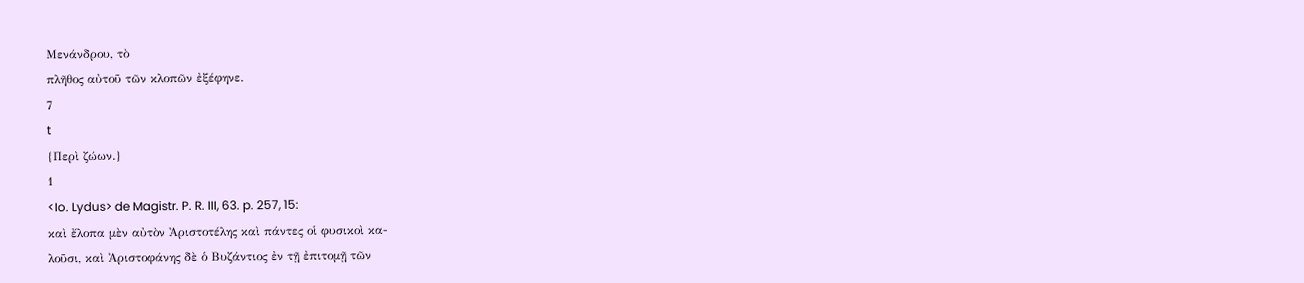Μενάνδρου, τὸ
πλῆθος αὐτοῦ τῶν κλοπῶν ἐξέφηνε.
7
t
{Περὶ ζώων.}
1
<Io. Lydus> de Magistr. P. R. III, 63. p. 257, 15:
καὶ ἔλοπα μὲν αὐτὸν Ἀριστοτέλης καὶ πάντες οἱ φυσικοὶ κα-
λοῦσι, καὶ Ἀριστοφάνης δὲ ὁ Βυζάντιος ἐν τῇ ἐπιτομῇ τῶν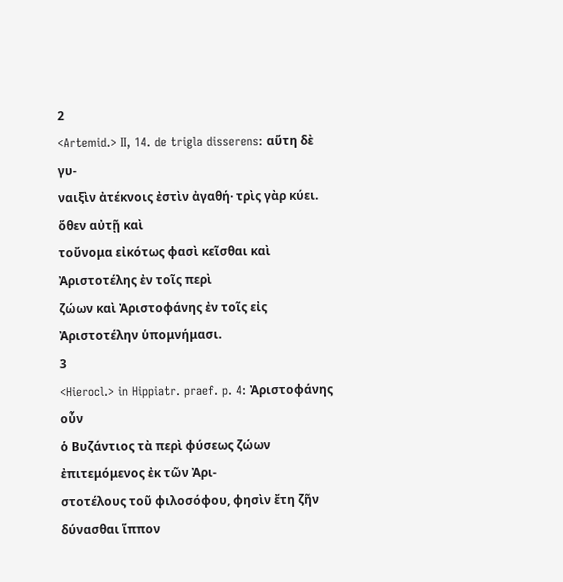2
<Artemid.> II, 14. de trigla disserens: αὕτη δὲ γυ-
ναιξὶν ἀτέκνοις ἐστὶν ἀγαθή· τρὶς γὰρ κύει. ὅθεν αὐτῇ καὶ
τοὔνομα εἰκότως φασὶ κεῖσθαι καὶ Ἀριστοτέλης ἐν τοῖς περὶ
ζώων καὶ Ἀριστοφάνης ἐν τοῖς εἰς Ἀριστοτέλην ὑπομνήμασι.
3
<Hierocl.> in Hippiatr. praef. p. 4: Ἀριστοφάνης οὖν
ὁ Βυζάντιος τὰ περὶ φύσεως ζώων ἐπιτεμόμενος ἐκ τῶν Ἀρι-
στοτέλους τοῦ φιλοσόφου, φησὶν ἔτη ζῆν δύνασθαι ἵππον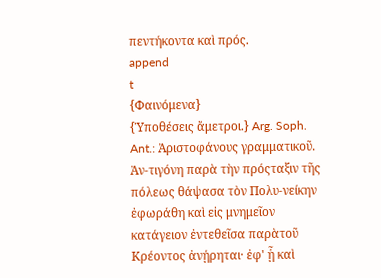πεντήκοντα καὶ πρός.
append
t
{Φαινόμενα}
{Ὑποθέσεις ἄμετροι.} Arg. Soph. Ant.: Ἀριστοφάνους γραμματικοῦ. Ἀν-τιγόνη παρὰ τὴν πρόςταξιν τῆς πόλεως θάψασα τὸν Πολυ-νείκην ἐφωράθη καὶ εἰς μνημεῖον κατάγειον ἐντεθεῖσα παρὰτοῦ Κρέοντος ἀνῄρηται· ἐφ' ᾗ καὶ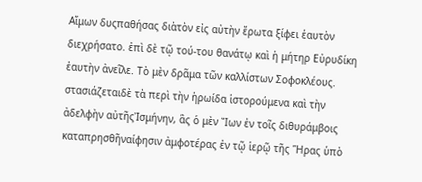Αἵμων δυςπαθήσας διὰτὸν εἰς αὐτὴν ἔρωτα ξίφει ἑαυτὸν διεχρήσατο. ἐπὶ δὲ τῷ τού-του θανάτῳ καὶ ἡ μήτηρ Εὐρυδίκη ἑαυτὴν ἀνεῖλε. Τὸ μὲν δρᾶμα τῶν καλλίστων Σοφοκλέους. στασιάζεταιδὲ τὰ περὶ τὴν ἡρωίδα ἱστορούμενα καὶ τὴν ἀδελφὴν αὐτῆςἸσμήνην, ἃς ὁ μὲν Ἴων ἐν τοῖς διθυράμβοις καταπρησθῆναίφησιν ἀμφοτέρας ἐν τῷ ἱερῷ τῆς Ἥρας ὑπὸ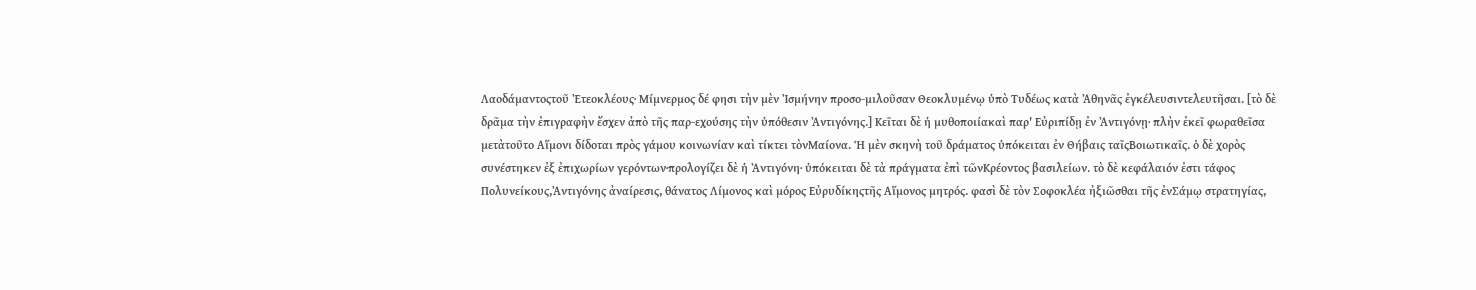Λαοδάμαντοςτοῦ Ἐτεοκλέους· Μίμνερμος δέ φησι τὴν μὲν Ἰσμήνην προσο-μιλοῦσαν Θεοκλυμένῳ ὑπὸ Τυδέως κατὰ Ἀθηνᾶς ἐγκέλευσιντελευτῆσαι. [τὸ δὲ δρᾶμα τὴν ἐπιγραφὴν ἔσχεν ἀπὸ τῆς παρ-εχούσης τὴν ὑπόθεσιν Ἀντιγόνης.] Κεῖται δὲ ἡ μυθοποιίακαὶ παρ' Εὐριπίδῃ ἐν Ἀντιγόνῃ· πλὴν ἐκεῖ φωραθεῖσα μετὰτοῦτο Αἵμονι δίδοται πρὸς γάμου κοινωνίαν καὶ τίκτει τὸνΜαίονα. Ἡ μὲν σκηνὴ τοῦ δράματος ὑπόκειται ἐν Θήβαις ταῖςΒοιωτικαῖς. ὁ δὲ χορὸς συνέστηκεν ἐξ ἐπιχωρίων γερόντων·προλογίζει δὲ ἡ Ἀντιγόνη· ὑπόκειται δὲ τὰ πράγματα ἐπὶ τῶνΚρέοντος βασιλείων. τὸ δὲ κεφάλαιόν ἐστι τάφος Πολυνείκους,Ἀντιγόνης ἀναίρεσις, θάνατος Λίμονος καὶ μόρος Εὐρυδίκηςτῆς Αἵμονος μητρός. φασὶ δὲ τὸν Σοφοκλέα ἠξιῶσθαι τῆς ἐνΣάμῳ στρατηγίας,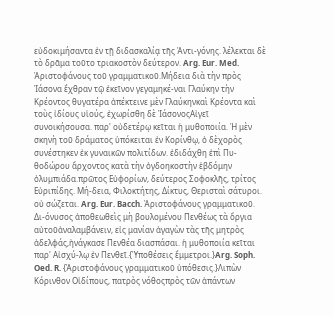εὐδοκιμήσαντα ἐν τῇ διδασκαλίᾳ τῆς Ἀντι-γόνης. λέλεκται δὲ τὸ δρᾶμα τοῦτο τριακοστὸν δεύτερον. Arg. Eur. Med. Ἀριστοφάνους τοῦ γραμματικοῦ.Μήδεια διὰ τὴν πρὸς Ἰάσονα ἔχθραν τῷ ἐκεῖνον γεγαμηκέ-ναι Γλαύκην τὴν Κρέοντος θυγατέρα ἀπέκτεινε μὲν Γλαύκηνκαὶ Κρέοντα καὶ τοὺς ἰδίους υἱούς, ἐχωρίσθη δὲ ἸάσονοςΑἰγεῖ συνοικήσουσα. παρ' οὐδετέρῳ κεῖται ἡ μυθοποιία. Ἡ μὲν σκηνὴ τοῦ δράματος ὑπόκειται ἐν Κορίνθῳ, ὁ δὲχορὸς συνέστηκεν ἐκ γυναικῶν πολιτίδων. ἐδιδάχθη ἐπὶ Πυ-θοδώρου ἄρχοντος κατὰ τὴν ὀγδοηκοστὴν ἑβδόμην ὀλυμπιάδα.πρῶτος Εὐφορίων, δεύτερος Σοφοκλῆς, τρίτος Εὐριπίδης. Μή-δεια, Φιλοκτήτης, Δίκτυς, Θερισταὶ σάτυροι. οὐ σώζεται. Arg. Eur. Bacch. Ἀριστοφάνους γραμματικοῦ. Δι-όνυσος ἀποθεωθεὶς μὴ βουλομένου Πενθέως τὰ ὄργια αὐτοῦἀναλαμβάνειν, εἰς μανίαν ἀγαγὼν τὰς τῆς μητρὸς ἀδελφάς,ἠνάγκασε Πενθέα διασπάσαι. ἡ μυθοποιία κεῖται παρ' Αἰσχύ-λῳ ἐν Πενθεῖ.{Ὑποθέσεις ἔμμετροι.}Arg. Soph. Oed. R. {Ἀριστοφάνους γραμματικοῦ ὑπόθεσις.}Λιπὼν Κόρινθον Οἰδίπους, πατρὸς νόθοςπρὸς τῶν ἁπάντων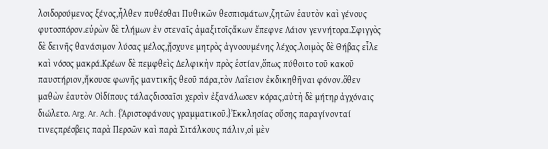λοιδορούμενος ξένος,ἦλθεν πυθέσθαι Πυθικῶν θεσπισμάτων,ζητῶν ἑαυτὸν καὶ γένους φυτοσπόρον.εὑρὼν δὲ τλήμων ἐν στεναῖς ἁμαξιτοῖςἄκων ἔπεφνε Λάιον γεννήτορα.Σφιγγὸς δὲ δεινῆς θανάσιμον λύσας μέλος,ᾔσχυνε μητρὸς ἀγνοουμένης λέχος.λοιμὸς δὲ Θήβας εἷλε καὶ νόσος μακρά.Κρέων δὲ πεμφθεὶς Δελφικὴν πρὸς ἑστίαν,ὅπως πύθοιτο τοῦ κακοῦ παυστήριον,ἤκουσε φωνῆς μαντικῆς θεοῦ πάρα,τὸν Λαΐειον ἐκδικηθῆναι φόνον.ὅθεν μαθὼν ἑαυτὸν Οἰδίπους τάλαςδισσαῖσι χερσὶν ἐξανάλωσεν κόρας,αὐτὴ δὲ μήτηρ ἀγχόναις διώλετο. Arg. Ar. Ach. {Ἀριστοφάνους γραμματικοῦ.}Ἐκκλησίας οὔσης παραγίνονταί τινεςπρέσβεις παρὰ Περσῶν καὶ παρὰ Σιτάλκους πάλιν,οἱ μὲν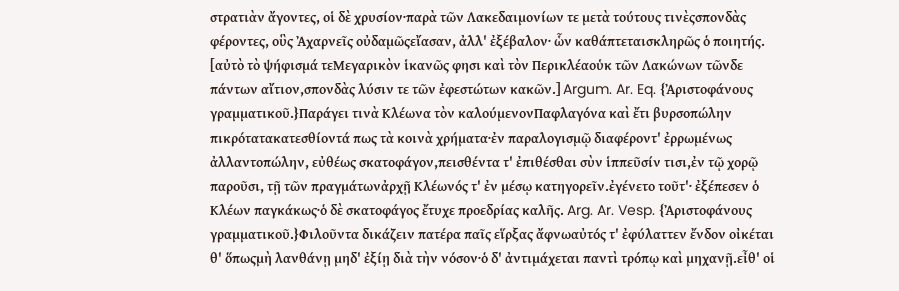στρατιὰν ἄγοντες, οἱ δὲ χρυσίον·παρὰ τῶν Λακεδαιμονίων τε μετὰ τούτους τινὲςσπονδὰς φέροντες, οὓς Ἀχαρνεῖς οὐδαμῶςεἴασαν, ἀλλ' ἐξέβαλον· ὧν καθάπτεταισκληρῶς ὁ ποιητής. [αὐτὸ τὸ ψήφισμά τεΜεγαρικὸν ἱκανῶς φησι καὶ τὸν Περικλέαοὑκ τῶν Λακώνων τῶνδε πάντων αἴτιον,σπονδὰς λύσιν τε τῶν ἐφεστώτων κακῶν.] Argum. Ar. Eq. {Ἀριστοφάνους γραμματικοῦ.}Παράγει τινὰ Κλέωνα τὸν καλούμενονΠαφλαγόνα καὶ ἔτι βυρσοπώλην πικρότατακατεσθίοντά πως τὰ κοινὰ χρήματα·ἐν παραλογισμῷ διαφέροντ' ἐρρωμένως ἀλλαντοπώλην, εὐθέως σκατοφάγον,πεισθέντα τ' ἐπιθέσθαι σὺν ἱππεῦσίν τισι,ἐν τῷ χορῷ παροῦσι, τῇ τῶν πραγμάτωνἀρχῇ Κλέωνός τ' ἐν μέσῳ κατηγορεῖν.ἐγένετο τοῦτ'· ἐξέπεσεν ὁ Κλέων παγκάκως·ὁ δὲ σκατοφάγος ἔτυχε προεδρίας καλῆς. Arg. Ar. Vesp. {Ἀριστοφάνους γραμματικοῦ.}Φιλοῦντα δικάζειν πατέρα παῖς εἵρξας ἄφνωαὐτός τ' ἐφύλαττεν ἔνδον οἰκέται θ' ὅπωςμὴ λανθάνῃ μηδ' ἐξίῃ διὰ τὴν νόσον·ὁ δ' ἀντιμάχεται παντὶ τρόπῳ καὶ μηχανῇ.εἶθ' οἱ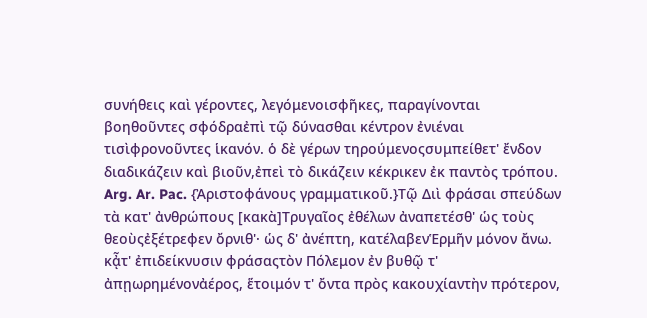συνήθεις καὶ γέροντες, λεγόμενοισφῆκες, παραγίνονται βοηθοῦντες σφόδραἐπὶ τῷ δύνασθαι κέντρον ἐνιέναι τισὶφρονοῦντες ἱκανόν. ὁ δὲ γέρων τηρούμενοςσυμπείθετ' ἔνδον διαδικάζειν καὶ βιοῦν,ἐπεὶ τὸ δικάζειν κέκρικεν ἐκ παντὸς τρόπου. Arg. Ar. Pac. {Ἀριστοφάνους γραμματικοῦ.}Τῷ Διὶ φράσαι σπεύδων τὰ κατ' ἀνθρώπους [κακὰ]Τρυγαῖος ἐθέλων ἀναπετέσθ' ὡς τοὺς θεοὺςἐξέτρεφεν ὄρνιθ'· ὡς δ' ἀνέπτη, κατέλαβενἙρμῆν μόνον ἄνω. κᾆτ' ἐπιδείκνυσιν φράσαςτὸν Πόλεμον ἐν βυθῷ τ' ἀπῃωρημένονἀέρος, ἕτοιμόν τ' ὄντα πρὸς κακουχίαντὴν πρότερον,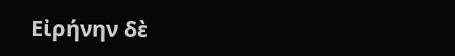Εἰρήνην δὲ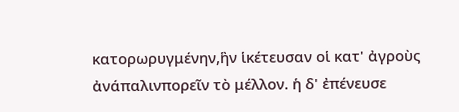κατορωρυγμένην,ἣν ἱκέτευσαν οἱ κατ' ἀγροὺς ἀνάπαλινπορεῖν τὸ μέλλον. ἡ δ' ἐπένευσε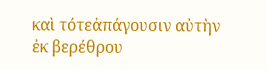καὶ τότεἀπάγουσιν αὐτὴν ἐκ βερέθρου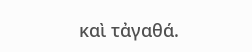καὶ τἀγαθά.